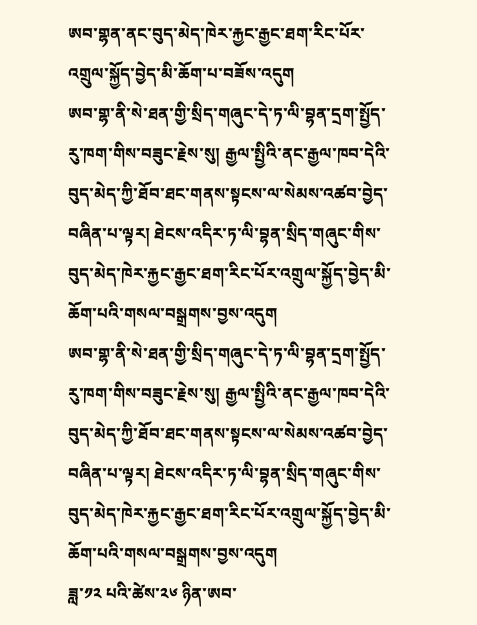ཨབ་གྷན་ནང་བུད་མེད་ཁེར་རྐྱང་རྒྱང་ཐག་རིང་པོར་འགྲུལ་སྐྱོད་བྱེད་མི་ཆོག་པ་བཟོས་འདུག
ཨབ་གྷ་ནི་སེ་ཐན་གྱི་སྲིད་གཞུང་དེ་ཏ་ལི་བྷན་དྲག་སྤྱོད་རུ་ཁག་གིས་བཟུང་རྗེས་སུ། རྒྱལ་སྤྱིའི་ནང་རྒྱལ་ཁབ་དེའི་བུད་མེད་ཀྱི་ཐོབ་ཐང་གནས་སྟངས་ལ་སེམས་འཚབ་བྱེད་བཞིན་པ་ལྟར། ཐེངས་འདིར་ཏ་ལི་བྷན་སྲིད་གཞུང་གིས་བུད་མེད་ཁེར་རྐྱང་རྒྱང་ཐག་རིང་པོར་འགྲུལ་སྐྱོད་བྱེད་མི་ཆོག་པའི་གསལ་བསྒྲགས་བྱས་འདུག
ཨབ་གྷ་ནི་སེ་ཐན་གྱི་སྲིད་གཞུང་དེ་ཏ་ལི་བྷན་དྲག་སྤྱོད་རུ་ཁག་གིས་བཟུང་རྗེས་སུ། རྒྱལ་སྤྱིའི་ནང་རྒྱལ་ཁབ་དེའི་བུད་མེད་ཀྱི་ཐོབ་ཐང་གནས་སྟངས་ལ་སེམས་འཚབ་བྱེད་བཞིན་པ་ལྟར། ཐེངས་འདིར་ཏ་ལི་བྷན་སྲིད་གཞུང་གིས་བུད་མེད་ཁེར་རྐྱང་རྒྱང་ཐག་རིང་པོར་འགྲུལ་སྐྱོད་བྱེད་མི་ཆོག་པའི་གསལ་བསྒྲགས་བྱས་འདུག
ཟླ་༡༢ པའི་ཚེས་༢༦ ཉིན་ཨབ་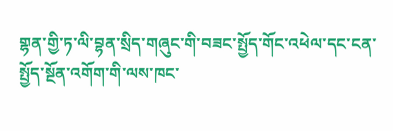གྷན་གྱི་ཏ་ལི་བྷན་སྲིད་གཞུང་གི་བཟང་སྤྱོད་གོང་འཕེལ་དང་ངན་སྤྱོད་སྔོན་འགོག་གི་ལས་ཁང་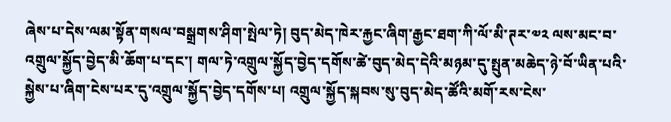ཞེས་པ་དེས་ལམ་སྟོན་གསལ་བསྒྲགས་ཤིག་སྤེལ་ཏེ། བུད་མེད་ཁེར་རྐྱང་ཞིག་རྒྱང་ཐག་ཀི་ལོ་མི་ཊར་༧༢ ལས་མང་བ་འགྲུལ་སྐྱོད་བྱེད་མི་ཆོག་པ་དང་། གལ་ཏེ་འགྲུལ་སྐྱོད་བྱེད་དགོས་ཚེ་བུད་མེད་དེའི་མཉམ་དུ་སྤུན་མཆེད་ཉེ་བོ་ཡིན་པའི་སྐྱེས་པ་ཞིག་ངེས་པར་དུ་འགྲུལ་སྐྱོད་བྱེད་དགོས་པ། འགྲུལ་སྐྱོད་སྐབས་སུ་བུད་མེད་ཚོའི་མགོ་རས་ངེས་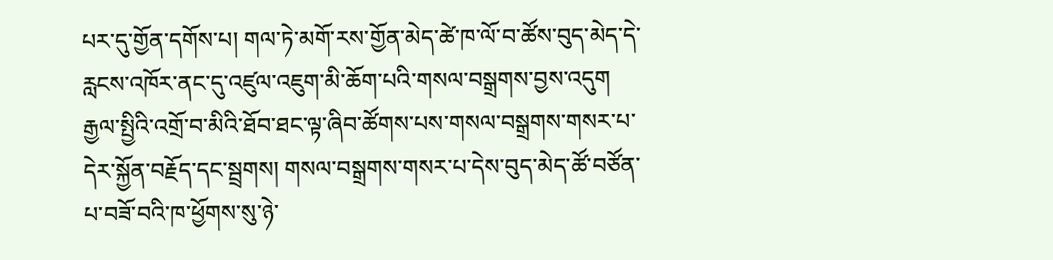པར་དུ་གྱོན་དགོས་པ། གལ་ཏེ་མགོ་རས་གྱོན་མེད་ཚེ་ཁ་ལོ་བ་ཚོས་བུད་མེད་དེ་རླངས་འཁོར་ནང་དུ་འཛུལ་འཇུག་མི་ཆོག་པའི་གསལ་བསྒྲགས་བྱས་འདུག
རྒྱལ་སྤྱིའི་འགྲོ་བ་མིའི་ཐོབ་ཐང་ལྟ་ཞིབ་ཚོགས་པས་གསལ་བསྒྲགས་གསར་པ་དེར་སྐྱོན་བརྗོད་དང་སྦྲགས། གསལ་བསྒྲགས་གསར་པ་དེས་བུད་མེད་ཚོ་བཙོན་པ་བཟོ་བའི་ཁ་ཕྱོགས་སུ་ཉེ་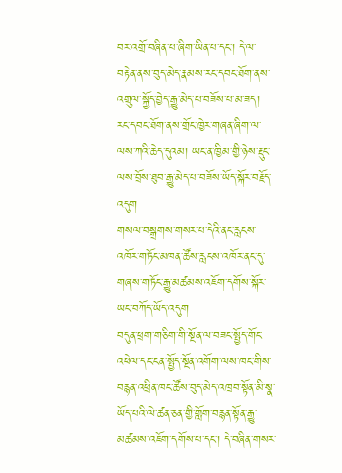བར་འགྲོ་བཞིན་པ་ཞིག་ཡིན་པ་དང་། དེ་ལ་བརྟེན་ནས་བུད་མེད་རྣམས་རང་དབང་ཐོག་ནས་འགྲུལ་སྐྱོད་བྱེད་རྒྱུ་མེད་པ་བཟོས་པ་མ་ཟད། རང་དབང་ཐོག་ནས་གྲོང་ཁྱེར་གཞན་ཞིག་ལ་ལས་ཀའི་ཆེད་དུའམ། ཡང་ན་ཁྱིམ་གྱི་ཉེས་རྡུང་ལས་བྲོས་ཐུབ་རྒྱུ་མེད་པ་བཟོས་ཡོད་སྐོར་བརྗོད་འདུག
གསལ་བསྒྲགས་གསར་པ་དེའི་ནང་རླངས་འཁོར་གཏོང་མཁན་ཚོས་རླངས་འཁོར་ནང་དུ་གཞས་གཏོང་རྒྱུ་མཚམས་འཇོག་དགོས་སྐོར་ཡང་བཀོད་ཡོད་འདུག
བདུན་ཕྲག་གཅིག་གི་སྔོན་ལ་བཟང་སྤྱོད་གོང་འཕེལ་དང་ངན་སྤྱོད་སྔོན་འགོག་ལས་ཁང་གིས་བརྙན་འཕྲིན་ཁང་ཚོས་བུད་མེད་འཁྲབ་སྟོན་མི་སྣ་ཡོད་པའི་ལེ་ཚན་ཅན་གྱི་གློག་བརྙན་སྟོན་རྒྱུ་མཚམས་འཇོག་དགོས་པ་དང་། དེ་བཞིན་གསར་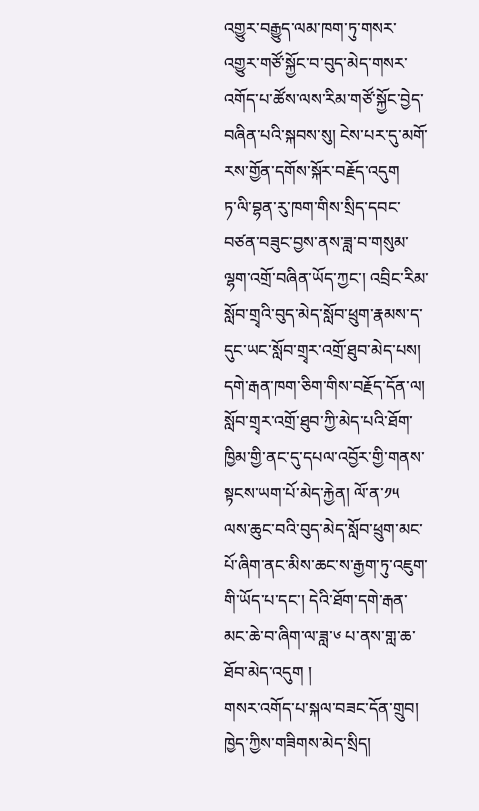འགྱུར་བརྒྱུད་ལམ་ཁག་ཏུ་གསར་འགྱུར་གཙོ་སྐྱོང་བ་བུད་མེད་གསར་འགོད་པ་ཚོས་ལས་རིམ་གཙོ་སྐྱོང་བྱེད་བཞིན་པའི་སྐབས་སུ། ངེས་པར་དུ་མགོ་རས་གྱོན་དགོས་སྐོར་བརྗོད་འདུག
ཏ་ལི་བྷན་རུ་ཁག་གིས་སྲིད་དབང་བཙན་བཟུང་བྱས་ནས་ཟླ་བ་གསུམ་ལྷག་འགྲོ་བཞིན་ཡོད་ཀྱང་། འབྲིང་རིམ་སློབ་གྲྭའི་བུད་མེད་སློབ་ཕྲུག་རྣམས་ད་དུང་ཡང་སློབ་གྲྭར་འགྲོ་ཐུབ་མེད་པས། དགེ་རྒན་ཁག་ཅིག་གིས་བརྗོད་དོན་ལ། སློབ་གྲྭར་འགྲོ་ཐུབ་ཀྱི་མེད་པའི་ཐོག་ཁྱིམ་གྱི་ནང་དུ་དཔལ་འབྱོར་གྱི་གནས་སྟངས་ཡག་པོ་མེད་རྐྱེན། ལོ་ན་༡༥ ལས་ཆུང་བའི་བུད་མེད་སློབ་ཕྲུག་མང་པོ་ཞིག་ནང་མིས་ཆང་ས་རྒྱག་ཏུ་འཇུག་གི་ཡོད་པ་དང་། དེའི་ཐོག་དགེ་རྒན་མང་ཆེ་བ་ཞིག་ལ་ཟླ་༦ པ་ནས་གླ་ཆ་ཐོབ་མེད་འདུག །
གསར་འགོད་པ་སྐལ་བཟང་དོན་གྲུབ།
ཁྱེད་ཀྱིས་གཟིགས་མེད་སྲིད།